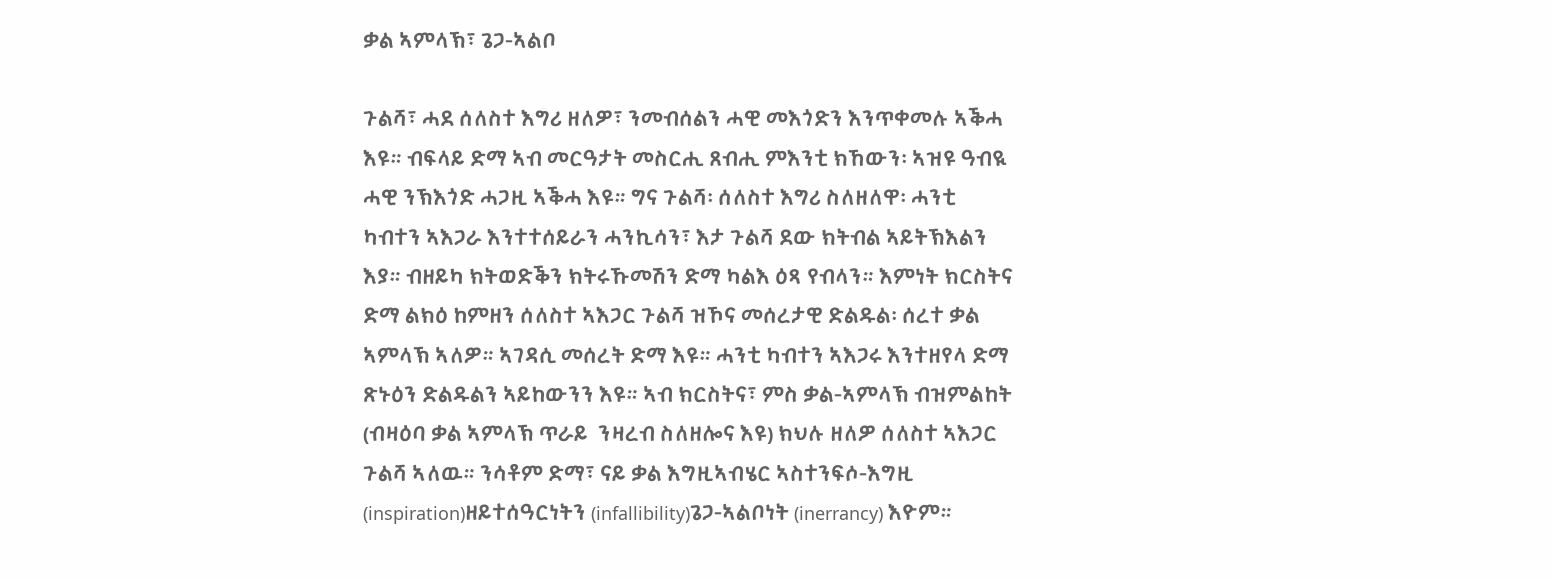ቃል ኣምላኽ፣ ጌጋ-ኣልቦ

ጉልሻ፣ ሓደ ሰለስተ እግሪ ዘለዎ፣ ንመብሰልን ሓዊ መእጎድን እንጥቀመሉ ኣቕሓ እዩ። ብፍላይ ድማ ኣብ መርዓታት መስርሒ ጸብሒ ምእንቲ ክኸውን፡ ኣዝዩ ዓብዪ ሓዊ ንኽእጎድ ሓጋዚ ኣቕሓ እዩ። ግና ጉልሻ፡ ሰለስተ እግሪ ስለዘለዋ፡ ሓንቲ ካብተን ኣእጋራ እንተተሰይራን ሓንኪሳን፣ እታ ጉልሻ ደው ክትብል ኣይትኽእልን እያ። ብዘይካ ክትወድቕን ክትሩኹመሽን ድማ ካልእ ዕጻ የብላን። እምነት ክርስትና ድማ ልክዕ ከምዘን ሰለስተ ኣእጋር ጉልሻ ዝኾና መሰረታዊ ድልዱል፡ ሰረተ ቃል ኣምላኽ ኣለዎ። ኣገዳሲ መሰረት ድማ እዩ። ሓንቲ ካብተን ኣእጋሩ እንተዘየላ ድማ ጽኑዕን ድልዱልን ኣይከውንን እዩ። ኣብ ክርስትና፣ ምስ ቃል-ኣምላኽ ብዝምልከት (ብዛዕባ ቃል ኣምላኽ ጥራይ  ንዛረብ ስለዘሎና እዩ) ክህሉ ዘለዎ ሰለስተ ኣእጋር ጉልሻ ኣለዉ። ንሳቶም ድማ፣ ናይ ቃል እግዚኣብሄር ኣስተንፍሶ-እግዚ (inspiration)ዘይተሰዓርነትን (infallibility)ጌጋ-ኣልቦነት (inerrancy) እዮም።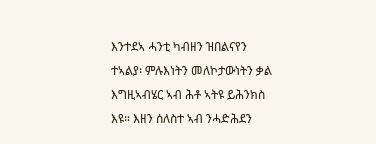እንተደኣ ሓንቲ ካብዘን ዝበልናየን ተኣልያ፡ ምሉእነትን መለኮታውነትን ቃል እግዚኣብሄር ኣብ ሕቶ ኣትዩ ይሕንክስ እዩ። እዘን ሰለስተ ኣብ ንሓድሕደን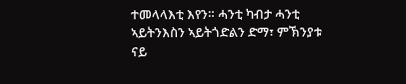ተመላላእቲ እየን። ሓንቲ ካብታ ሓንቲ ኣይትንእስን ኣይትጎድልን ድማ፣ ምኽንያቱ ናይ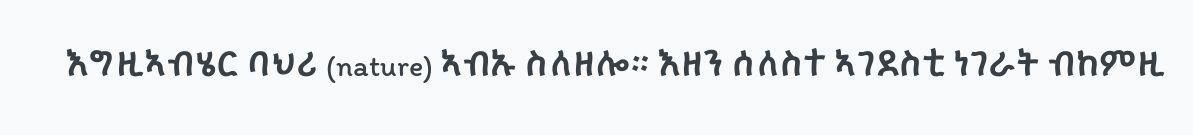እግዚኣብሄር ባህሪ (nature) ኣብኡ ስለዘሎ። እዘን ሰለስተ ኣገደስቲ ነገራት ብከምዚ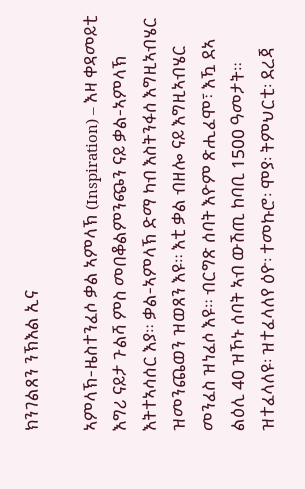ክንገልጸን ንኽእል ኢና

ኣምላኽ-ዜስተንፈሶ ቃል ኣምላኽ (Inspiration) – እዛ ቀዳመይቲ እግሪ ናይታ ጉልሻ ምስ መበቆልምንጭን ናይ ቃል-ኣምላኽ እትተኣሳሰር እያ። ቃል-ኣምላኽ ድማ ካብ እስትንፋሰ እግዚኣብሄር ዝመንጨወን ዝወጸን እዩ። እቲ ቃል ብዘሎ ናይ እግዚኣብሄር መንፈስ ዝነፈሶ እዩ። ብርግጽ ሰባት እዮም ጽሒፈሞ፣ እዃ ደኣ ልዕሊ 40 ዝኾኑ ሰባት ኣብ ውሽጢ ከባቢ 1500 ዓመታት። ዝተፈላለዩ፡ ዝተፈላለየ ዕዮ፡ ተመኩሮ፡ ሞያ፡ ትምህርቲ፡ ደረጃ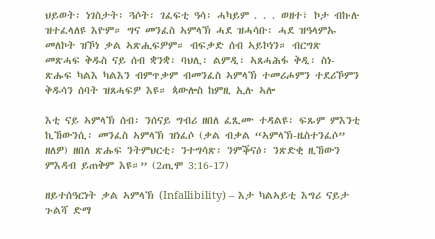ህይወት፡ ነገስታት፡ ጓሶት፡ ገፈፍቲ ዓሳ፡ ሓካይም . . . ወዘተ፣ ኮታ ብኩሉ ዝተፈላለዩ እዮም። ግና መንፈስ ኣምላኽ ሓደ ዝሓሳቡ፡ ሓደ ዝዓላምኡ መለኮት ዝኾነ ቃል ኣጽሒፍዎም። ብፍቃድ ሰብ ኣይኮነን። ብርግጽ መጽሓፍ ቅዱስ ናይ ሰብ ቋንቋ፡ ባህሊ፡ ልምዲ፡ ኣጸሓሕፋ ቅዲ፡ ስነ-ጽሑፍ ካልእ ካልእን ብምጥቃም ብመንፈስ ኣምላኽ ተመሪሖምን ተደሪኾምን ቅዱሳን ሰባት ዝጸሓፍዎ እዩ። ጳውሎስ ከምዚ ኢሉ ኣሎ

እቲ ናይ ኣምላኽ ሰብ፡ ንሰናይ ግብሪ ዘበለ ፈጺሙ ተዳልዩ፡ ፍጹም ምእንቲ ኪኸውንሲ፡ መንፈስ ኣምላኽ ዝነፈሶ (ቃል ብቃል “ኣምላኽ-ዜስተንፈሶ” ዘለዎ) ዘበለ ጽሑፍ ንትምህርቲ፡ ንተግሳጽ፡ ንምቕናዕ፡ ንጽድቂ ዚኸውን ምእዳብ ይጠቅም እዩ።” (2ጢሞ 3:16-17)

ዘይተሰዓርነት ቃል ኣምላኽ (Infallibility) – እታ ካልኣይቲ እግሪ ናይታ ጉልሻ ድማ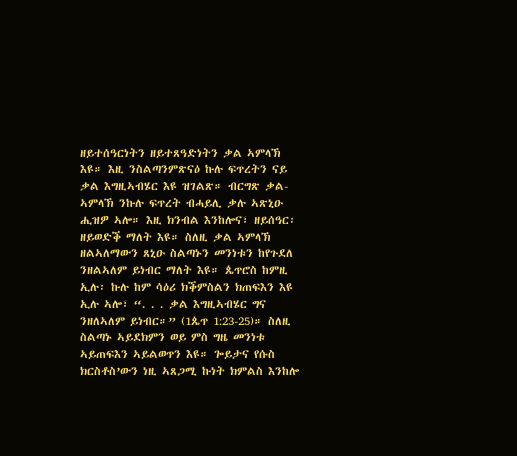ዘይተሰዓርነትን ዘይተጸዓድነትን ቃል ኣምላኽ እዩ። እዚ ንስልጣንምጽናዕ ኩሉ ፍጥረትን ናይ ቃል እግዚኣብሄር እዩ ዝገልጽ። ብርግጽ ቃል-ኣምላኽ ንኩሉ ፍጥረት ብሓይሊ ቃሉ ኣጽኒዑ ሒዝዎ ኣሎ። እዚ ክንብል እንከሎና፣ ዘይሰዓር፡ ዘይወድቕ ማለት እዩ። ስለዚ ቃል ኣምላኽ ዘልኣለማውን ጸኒዑ ስልጣኑን መንነቱን ከየጉደለ ንዘልኣለም ይነብር ማለት እዩ። ጴጥሮስ ከምዚ ኢሉ፡ ኩሉ ከም ሳዕሪ ክቕምስልን ክጠፍእን እዩ ኢሉ ኣሎ፣ “. . . ቃል እግዚኣብሄር ግና ንዘለኣለም ይነብር።” (1ጴጥ 1:23-25)። ስለዚ ስልጣኑ ኣይደክምን ወይ ምስ ግዜ መንነቱ ኣይጠፍእን ኣይልወጥን እዩ። ጐይታና የሱስ ክርስቶስ’ውን ነዚ ኣጸጋሚ ኩነት ክምልስ እንከሎ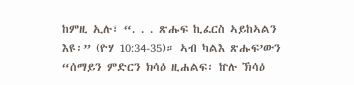ከምዚ ኢሉ፣ “. . . ጽሑፍ ኪፈርስ ኣይከኣልን እዩ፡” (ዮሃ 10:34-35)። ኣብ ካልእ ጽሑፍ’ውን “ሰማይን ምድርን ክሳዕ ዚሐልፍ፡ ኵሉ ኽሳዕ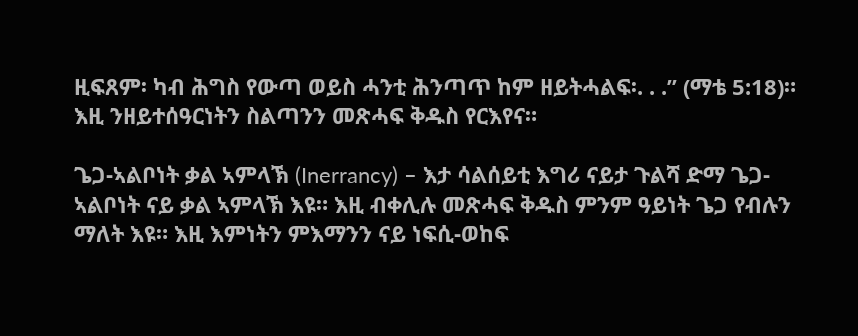ዚፍጸም፡ ካብ ሕግስ የውጣ ወይስ ሓንቲ ሕንጣጥ ከም ዘይትሓልፍ፡. . .” (ማቴ 5:18)። እዚ ንዘይተሰዓርነትን ስልጣንን መጽሓፍ ቅዱስ የርእየና።

ጌጋ-ኣልቦነት ቃል ኣምላኽ (Inerrancy) – እታ ሳልሰይቲ እግሪ ናይታ ጉልሻ ድማ ጌጋ-ኣልቦነት ናይ ቃል ኣምላኽ እዩ። እዚ ብቀሊሉ መጽሓፍ ቅዱስ ምንም ዓይነት ጌጋ የብሉን ማለት እዩ። እዚ እምነትን ምእማንን ናይ ነፍሲ-ወከፍ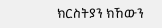ክርስትያን ክኸውን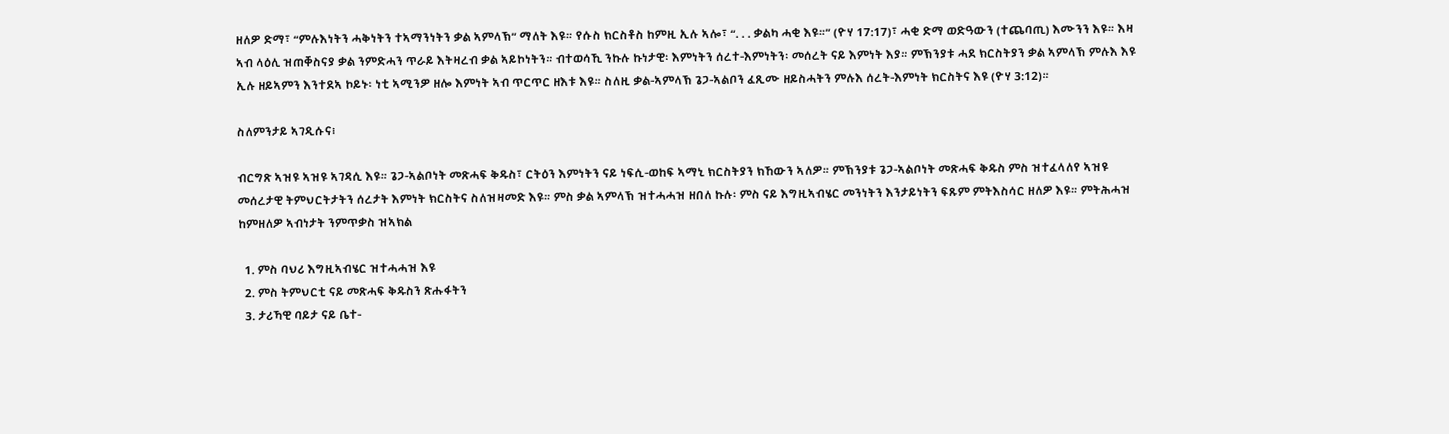ዘለዎ ድማ፣ “ምሉእነትን ሓቅነትን ተኣማንነትን ቃል ኣምላኽ” ማለት እዩ። የሱስ ክርስቶስ ከምዚ ኢሉ ኣሎ፣ “. . . ቃልካ ሓቂ እዩ።” (ዮሃ 17:17)፣ ሓቂ ድማ ወድዓውን (ተጨባጢ) እሙንን እዩ። እዛ ኣብ ላዕሊ ዝጠቐስናያ ቃል ንምድሓን ጥራይ እትዛረብ ቃል ኣይኮነትን። ብተወሳኺ ንኩሉ ኩነታዊ፡ እምነትን ሰረተ-እምነትን፡ መሰረት ናይ እምነት እያ። ምኽንያቱ ሓደ ክርስትያን ቃል ኣምላኽ ምሉእ እዩ ኢሉ ዘይኣምን እንተደኣ ኮይኑ፡ ነቲ ኣሚንዎ ዘሎ እምነት ኣብ ጥርጥር ዘእቱ እዩ። ስለዚ ቃል-ኣምላኽ ጌጋ-ኣልቦን ፈጺሙ ዘይስሓትን ምሉእ ሰረት-እምነት ክርስትና እዩ (ዮሃ 3:12)።

ስለምንታይ ኣገዲሱና፧

ብርግጽ ኣዝዩ ኣዝዩ ኣገዳሲ እዩ። ጌጋ-ኣልቦነት መጽሓፍ ቅዱስ፣ ርትዕን እምነትን ናይ ነፍሲ-ወከፍ ኣማኒ ክርስትያን ክኸውን ኣለዎ። ምኽንያቱ ጌጋ-ኣልቦነት መጽሓፍ ቅዱስ ምስ ዝተፈላለየ ኣዝዩ መሰረታዊ ትምህርትታትን ሰረታት እምነት ክርስትና ስለዝዛመድ እዩ። ምስ ቃል ኣምላኽ ዝተሓሓዝ ዘበለ ኩሉ፡ ምስ ናይ እግዚኣብሄር መንነትን እንታይነትን ፍጹም ምትእስሳር ዘለዎ እዩ። ምትሕሓዝ ከምዘለዎ ኣብነታት ንምጥቃስ ዝኣክል

  1. ምስ ባህሪ እግዚኣብሄር ዝተሓሓዝ እዩ
  2. ምስ ትምህርቲ ናይ መጽሓፍ ቅዱስን ጽሑፋትን
  3. ታሪኻዊ ባይታ ናይ ቤተ-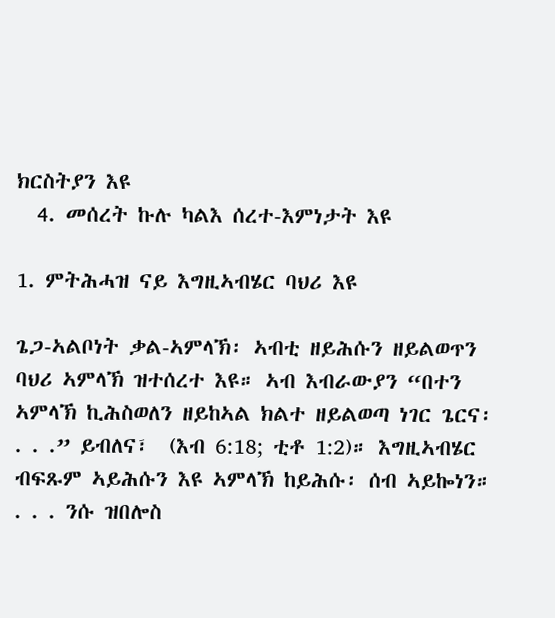ክርስትያን እዩ
  4. መሰረት ኩሉ ካልእ ሰረተ-እምነታት እዩ

1. ምትሕሓዝ ናይ እግዚኣብሄር ባህሪ እዩ

ጌጋ-ኣልቦነት ቃል-ኣምላኽ፡ ኣብቲ ዘይሕሱን ዘይልወጥን ባህሪ ኣምላኽ ዝተሰረተ እዩ። ኣብ እብራውያን “በተን ኣምላኽ ኪሕስወለን ዘይከኣል ክልተ ዘይልወጣ ነገር ጌርና፡. . .” ይብለና፣  (እብ 6:18; ቲቶ 1:2)። እግዚኣብሄር ብፍጹም ኣይሕሱን እዩ ኣምላኽ ከይሕሱ፡ ሰብ ኣይኰነን። . . . ንሱ ዝበሎስ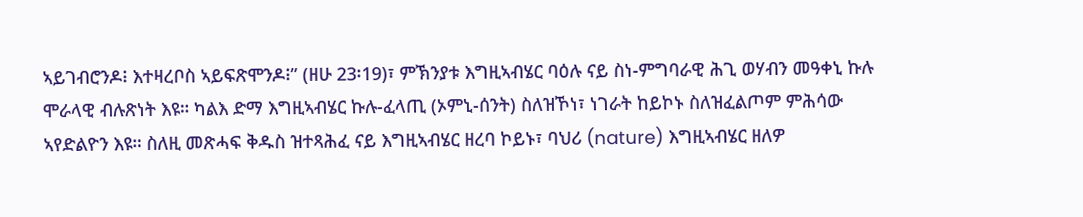ኣይገብሮንዶ፧ እተዛረቦስ ኣይፍጽሞንዶ፧” (ዘሁ 23፡19)፣ ምኽንያቱ እግዚኣብሄር ባዕሉ ናይ ስነ-ምግባራዊ ሕጊ ወሃብን መዓቀኒ ኩሉ ሞራላዊ ብሉጽነት እዩ። ካልእ ድማ እግዚኣብሄር ኩሉ-ፈላጢ (ኦምኒ-ሰንት) ስለዝኾነ፣ ነገራት ከይኮኑ ስለዝፈልጦም ምሕሳው ኣየድልዮን እዩ። ስለዚ መጽሓፍ ቅዱስ ዝተጻሕፈ ናይ እግዚኣብሄር ዘረባ ኮይኑ፣ ባህሪ (nature) እግዚኣብሄር ዘለዎ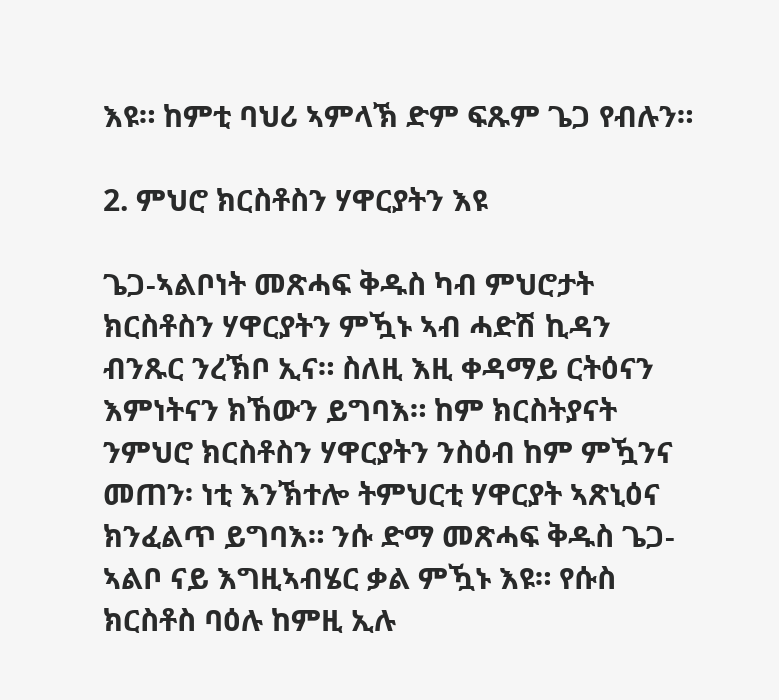እዩ። ከምቲ ባህሪ ኣምላኽ ድም ፍጹም ጌጋ የብሉን።

2. ምህሮ ክርስቶስን ሃዋርያትን እዩ

ጌጋ-ኣልቦነት መጽሓፍ ቅዱስ ካብ ምህሮታት ክርስቶስን ሃዋርያትን ምዃኑ ኣብ ሓድሽ ኪዳን ብንጹር ንረኽቦ ኢና። ስለዚ እዚ ቀዳማይ ርትዕናን እምነትናን ክኸውን ይግባእ። ከም ክርስትያናት ንምህሮ ክርስቶስን ሃዋርያትን ንስዕብ ከም ምዃንና መጠን፡ ነቲ እንኽተሎ ትምህርቲ ሃዋርያት ኣጽኒዕና ክንፈልጥ ይግባእ። ንሱ ድማ መጽሓፍ ቅዱስ ጌጋ-ኣልቦ ናይ እግዚኣብሄር ቃል ምዃኑ እዩ። የሱስ ክርስቶስ ባዕሉ ከምዚ ኢሉ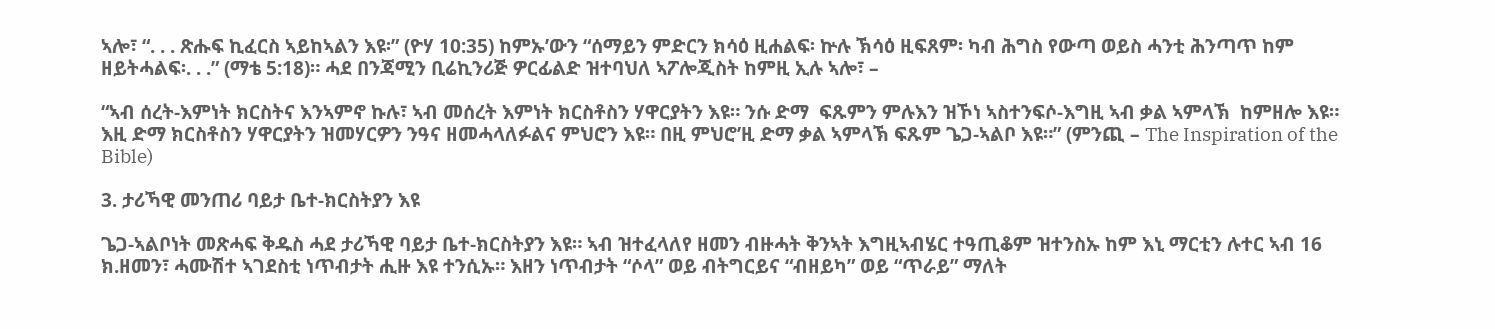ኣሎ፣ “. . . ጽሑፍ ኪፈርስ ኣይከኣልን እዩ፡” (ዮሃ 10:35) ከምኡ’ውን “ሰማይን ምድርን ክሳዕ ዚሐልፍ፡ ኵሉ ኽሳዕ ዚፍጸም፡ ካብ ሕግስ የውጣ ወይስ ሓንቲ ሕንጣጥ ከም ዘይትሓልፍ፡. . .” (ማቴ 5:18)። ሓደ በንጃሚን ቢሬኪንሪጅ ዎርፊልድ ዝተባህለ ኣፖሎጂስት ከምዚ ኢሉ ኣሎ፣ –

“ኣብ ሰረት-እምነት ክርስትና እንኣምኖ ኩሉ፣ ኣብ መሰረት እምነት ክርስቶስን ሃዋርያትን እዩ። ንሱ ድማ  ፍጹምን ምሉእን ዝኾነ ኣስተንፍሶ-እግዚ ኣብ ቃል ኣምላኽ  ከምዘሎ እዩ።  እዚ ድማ ክርስቶስን ሃዋርያትን ዝመሃርዎን ንዓና ዘመሓላለፉልና ምህሮን እዩ። በዚ ምህሮ’ዚ ድማ ቃል ኣምላኽ ፍጹም ጌጋ-ኣልቦ እዩ።” (ምንጪ – The Inspiration of the Bible)

3. ታሪኻዊ መንጠሪ ባይታ ቤተ-ክርስትያን እዩ

ጌጋ-ኣልቦነት መጽሓፍ ቅዱስ ሓደ ታሪኻዊ ባይታ ቤተ-ክርስትያን እዩ። ኣብ ዝተፈላለየ ዘመን ብዙሓት ቅንኣት እግዚኣብሄር ተዓጢቆም ዝተንስኡ ከም እኒ ማርቲን ሉተር ኣብ 16 ክ.ዘመን፣ ሓሙሽተ ኣገደስቲ ነጥብታት ሒዙ እዩ ተንሲኡ። እዘን ነጥብታት “ሶላ” ወይ ብትግርይና “ብዘይካ” ወይ “ጥራይ” ማለት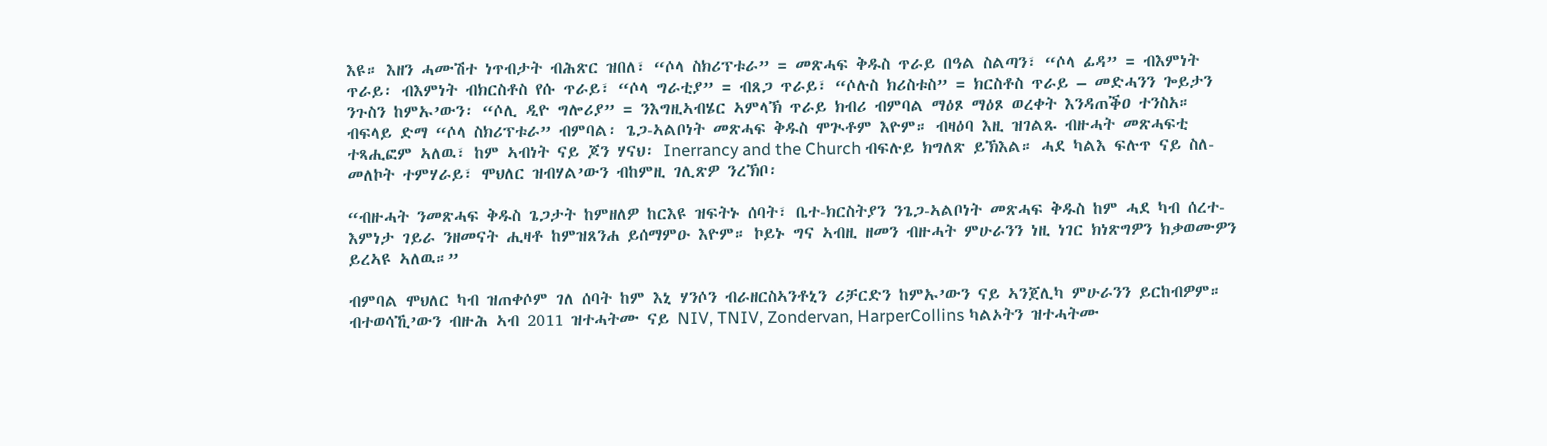እዩ። እዘን ሓሙሽተ ነጥብታት ብሕጽር ዝበለ፣ “ሶላ ስክሪፕቱራ” = መጽሓፍ ቅዱስ ጥራይ በዓል ስልጣን፣ “ሶላ ፊዳ” = ብእምነት ጥራይ፡ ብእምነት ብክርስቶስ የሱ ጥራይ፣ “ሶላ ግራቲያ” = ብጸጋ ጥራይ፣ “ሶሉስ ክሪስቱስ” = ክርስቶስ ጥራይ – መድሓንን ጐይታን ንጉስን ከምኡ’ውን፡ “ሶሊ ዲዮ ግሎሪያ” = ንእግዚኣብሄር ኣምላኽ ጥራይ ክብሪ ብምባል ማዕጾ ማዕጾ ወረቀት እንዳጠቕዐ ተንስአ። ብፍላይ ድማ “ሶላ ስክሪፕቱራ” ብምባል፡ ጌጋ-ኣልቦነት መጽሓፍ ቅዱስ ሞጒቶም እዮም። ብዛዕባ እዚ ዝገልጹ ብዙሓት መጽሓፍቲ ተጻሒፎም ኣለዉ፣ ከም ኣብነት ናይ ጆን ሃናህ፡ Inerrancy and the Church ብፍሉይ ክግለጽ ይኽእል። ሓደ ካልእ ፍሉጥ ናይ ስለ-መለኮት ተምሃራይ፣ ሞህለር ዝብሃል’ውን ብከምዚ ገሊጽዎ ንረኽቦ፡

“ብዙሓት ንመጽሓፍ ቅዱስ ጌጋታት ከምዘለዎ ከርእዩ ዝፍትኑ ሰባት፣ ቤተ-ክርስትያን ንጌጋ-ኣልቦነት መጽሓፍ ቅዱስ ከም ሓደ ካብ ሰረተ-እምነታ ገይራ ንዘመናት ሒዛቶ ከምዝጸንሐ ይሰማምዑ እዮም። ኮይኑ ግና ኣብዚ ዘመን ብዙሓት ምሁራንን ነዚ ነገር ክነጽግዎን ክቃወሙዎን ይረኣዩ ኣለዉ።”

ብምባል ሞህለር ካብ ዝጠቀሶም ገለ ሰባት ከም እኒ ሃንሶን ብራዘርስኣንቶኒን ሪቻርድን ከምኡ’ውን ናይ ኣንጀሊካ ምሁራንን ይርከብዎም። ብተወሳኺ’ውን ብዙሕ ኣብ 2011 ዝተሓትሙ ናይ NIV, TNIV, Zondervan, HarperCollins ካልኦትን ዝተሓትሙ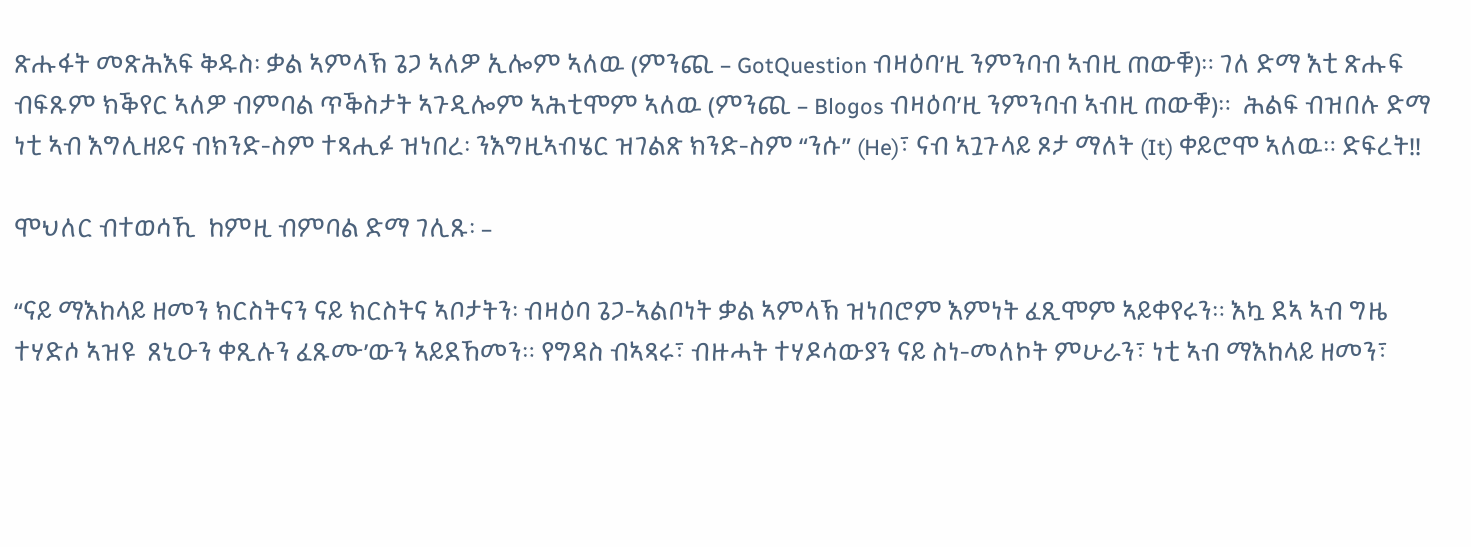ጽሑፋት መጽሕእፍ ቅዱስ፡ ቃል ኣምላኽ ጌጋ ኣለዎ ኢሎም ኣለዉ (ምንጪ – GotQuestion ብዛዕባ’ዚ ንምንባብ ኣብዚ ጠውቑ)። ገለ ድማ እቲ ጽሑፍ ብፍጹም ክቕየር ኣለዎ ብምባል ጥቕስታት ኣጉዲሎም ኣሕቲሞም ኣለዉ (ምንጪ – Blogos ብዛዕባ’ዚ ንምንባብ ኣብዚ ጠውቑ)።  ሕልፍ ብዝበሉ ድማ ነቲ ኣብ እግሊዘይና ብክንድ-ስም ተጻሒፉ ዝነበረ፡ ንእግዚኣብሄር ዝገልጽ ክንድ-ስም “ንሱ” (He)፣ ናብ ኣጓጉላይ ጾታ ማለት (It) ቀይሮሞ ኣለዉ። ድፍረት!!

ሞህለር ብተወሳኺ  ከምዚ ብምባል ድማ ገሊጹ፡ –

“ናይ ማእከላይ ዘመን ክርስትናን ናይ ክርስትና ኣቦታትን፡ ብዛዕባ ጌጋ-ኣልቦነት ቃል ኣምላኽ ዝነበሮም እምነት ፈጺሞም ኣይቀየሩን። እኳ ደኣ ኣብ ግዜ ተሃድሶ ኣዝዩ  ጸኒዑን ቀጺሉን ፈጹሙ’ውን ኣይደኸመን። የግዳስ ብኣጻሩ፣ ብዙሓት ተሃዶሳውያን ናይ ስነ-መለኮት ምሁራን፣ ነቲ ኣብ ማእከላይ ዘመን፣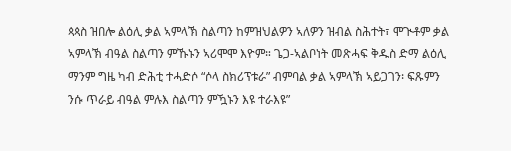ጳጳስ ዝበሎ ልዕሊ ቃል ኣምላኽ ስልጣን ከምዝህልዎን ኣለዎን ዝብል ስሕተት፣ ሞጒቶም ቃል ኣምላኽ ብዓል ስልጣን ምኹኑን ኣሪሞሞ እዮም። ጌጋ-ኣልቦነት መጽሓፍ ቅዱስ ድማ ልዕሊ ማንም ግዜ ካብ ድሕቲ ተሓድሶ “ሶላ ስክሪፕቱራ” ብምባል ቃል ኣምላኽ ኣይጋገን፡ ፍጹምን ንሱ ጥራይ ብዓል ምሉእ ስልጣን ምዃኑን እዩ ተራእዩ”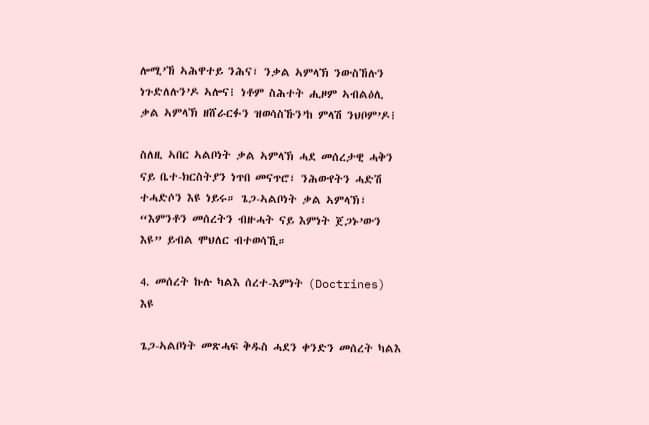ሎሚ’ኸ ኣሕዋተይ ንሕና፣ ንቃል ኣምላኽ ንውስኸሉን ነጉድለሉን’ዶ ኣሎና፧ ነቶም ስሕተት ሒዞም ኣብልዕሊ ቃል ኣምላኽ ዘሸራርፉን ዝወሳስኹን’ከ ምላሽ ንህቦም’ዶ፧

ስለዚ ኣበር ኣልቦነት ቃል ኣምላኽ ሓደ መሰረታዊ ሓቅን ናይ ቤተ-ክርስትያን ነጥበ መናጥሮ፣ ንሕውየትን ሓድሽ ተሓድሶን እዩ ነይሩ። ጌጋ-ኣልቦነት ቃል ኣምላኽ፣ “እምንቶን መሰረትን ብዙሓት ናይ እምነት ጀጋኑ’ውን እዩ” ይብል ሞህለር ብተወሳኺ።

4. መሰረት ኩሉ ካልእ ሰረተ-እምነት (Doctrines) እዩ

ጌጋ-ኣልቦነት መጽሓፍ ቅዱስ ሓደን ቀንድን መሰረት ካልእ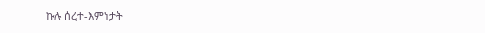ኩሉ ሰረተ-እምነታት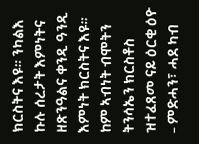ክርስትና እዩ። ንካልእ ኩሉ ሰረታት እምነትና ዘጽንዓልና ቀንዲ ዓንዲ እምነት ክርስትና እዩ። ከም ኣብነት ብሞትን ትንሳኤን ክርስቶስ ዝተፈጸመ ናይ ዕርቂ ዕዮ – ምድሓን፣ ሓደ ካብ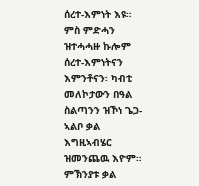ሰረተ-እምነት እዩ። ምስ ምድሓን ዝተሓሓዙ ኩሎም ሰረተ-እምነትናን እምንቶናን፡ ካብቲ መለኮታውን በዓል ስልጣንን ዝኾነ ጌጋ-ኣልቦ ቃል እግዚኣብሄር ዝመንጨዉ እዮም። ምኽንያቱ ቃል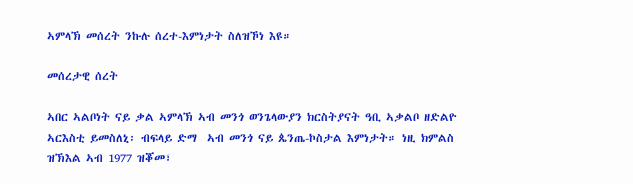ኣምላኽ መሰረት ንኩሉ ሰረተ-እምነታት ስለዝኾነ እዩ።

መሰረታዊ ሰረት

ኣበር ኣልቦነት ናይ ቃል ኣምላኽ ኣብ መንጎ ወንጌላውያን ክርስትያናት ዓቢ ኣቃልቦ ዘድልዮ ኣርእስቲ ይመስለኒ፡ ብፍላይ ድማ  ኣብ መንጎ ናይ ጴንጤ-ኮስታል እምነታት። ነዚ ክምልስ ዝኽእል ኣብ 1977 ዝቖመ፣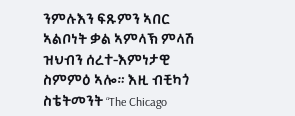ንምሉእን ፍጹምን ኣበር ኣልቦነት ቃል ኣምላኽ ምላሽ ዝህብን ሰረተ-እምነታዊ  ስምምዕ ኣሎ። እዚ ብቺካጎ ስቴትመንት “The Chicago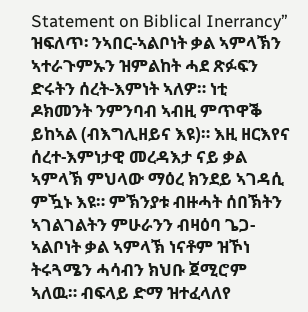Statement on Biblical Inerrancy” ዝፍለጥ፡ ንኣበር-ኣልቦነት ቃል ኣምላኽን ኣተራጉምኡን ዝምልከት ሓደ ጽፉፍን ድሩትን ሰረት-እምነት ኣለዎ። ነቲ ዶክመንት ንምንባብ ኣብዚ ምጥዋቕ ይከኣል (ብእግሊዘይና እዩ)። እዚ ዘርእየና ሰረተ-እምነታዊ መረዳእታ ናይ ቃል ኣምላኽ ምህላው ማዕረ ክንደይ ኣገዳሲ ምዃኑ እዩ። ምኽንያቱ ብዙሓት ሰበኽትን ኣገልገልትን ምሁራንን ብዛዕባ ጌጋ-ኣልቦነት ቃል ኣምላኽ ነናቶም ዝኾነ ትሩጓሜን ሓሳብን ክህቡ ጀሚሮም ኣለዉ። ብፍላይ ድማ ዝተፈላለየ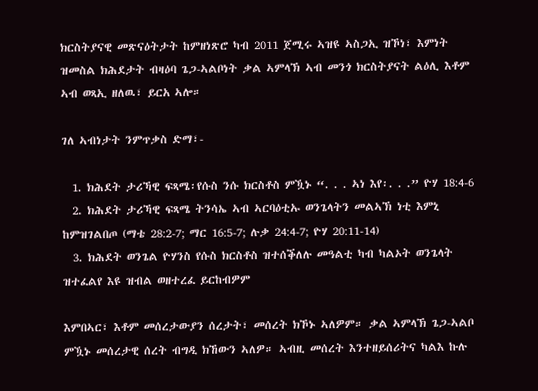ክርስትያናዊ መጽናዕትታት ከምዘነጽሮ ካብ 2011 ጀሚሩ ኣዝዩ ኣስጋኢ ዝኾነ፣ እምነት ዝመስል ክሕደታት ብዛዕባ ጌጋ-ኣልቦነት ቃል ኣምላኽ ኣብ መንጎ ክርስትያናት ልዕሊ እቶም ኣብ ወጻኢ ዘለዉ፣ ይርአ ኣሎ።

ገለ ኣብነታት ንምጥቃስ ድማ፣-

  1. ክሕደት ታሪኻዊ ፍጻሜ፡የሱስ ንሱ ክርስቶስ ምዃኑ “. . . ኣነ እየ፡. . .” ዮሃ 18:4-6
  2. ክሕደት ታሪኻዊ ፍጻሜ ትንሳኤ ኣብ ኣርባዕቲኡ ወንጌላትን መልኣኽ ነቲ እምኒ ከምዝገልበጦ (ማቴ 28:2-7; ማር 16:5-7; ሉቃ 24:4-7; ዮሃ 20:11-14)
  3. ክሕደት ወንጌል ዮሃንስ የሱስ ክርስቶስ ዝተሰቕለሉ መዓልቲ ካብ ካልኦት ወንጌላት ዝተፈልየ እዩ ዝብል ወዘተረፈ ይርከብዎም

እምበኣር፣ እቶም መሰረታውያን ሰረታት፣ መሰረት ክኾኑ ኣለዎም። ቃል ኣምላኽ ጌጋ-ኣልቦ ምዃኑ መሰረታዊ ሰረት ብግዲ ክኸውን ኣለዎ። ኣብዚ መሰረት እንተዘይሰሪትና ካልእ ኩሉ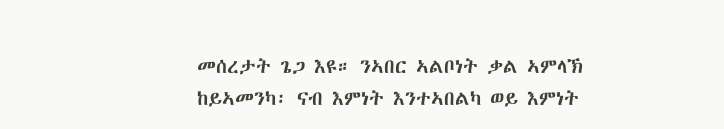መሰረታት ጌጋ እዩ። ንኣበር ኣልቦነት ቃል ኣምላኽ ከይኣመንካ፡ ናብ እምነት እንተኣበልካ ወይ እምነት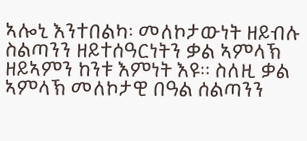ኣሎኒ እንተበልካ፡ መለኮታውነት ዘይብሉ ስልጣንን ዘይተሰዓርነትን ቃል ኣምላኽ ዘይኣምን ከንቱ እምነት እዩ። ስለዚ ቃል ኣምላኽ መለኮታዊ በዓል ሰልጣንን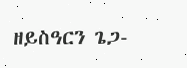ዘይስዓርን ጌጋ-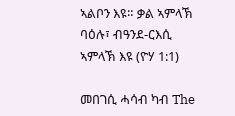ኣልቦን እዩ። ቃል ኣምላኽ ባዕሉ፣ ብዓንደ-ርእሲ ኣምላኽ እዩ (ዮሃ 1:1)

መበገሲ ሓሳብ ካብ The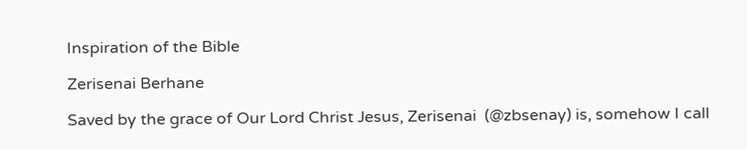Inspiration of the Bible

Zerisenai Berhane

Saved by the grace of Our Lord Christ Jesus, Zerisenai  (@zbsenay) is, somehow I call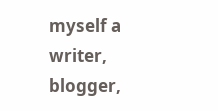myself a writer, blogger,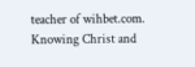teacher of wihbet.com. Knowing Christ and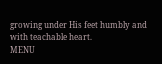growing under His feet humbly and with teachable heart.
MENU